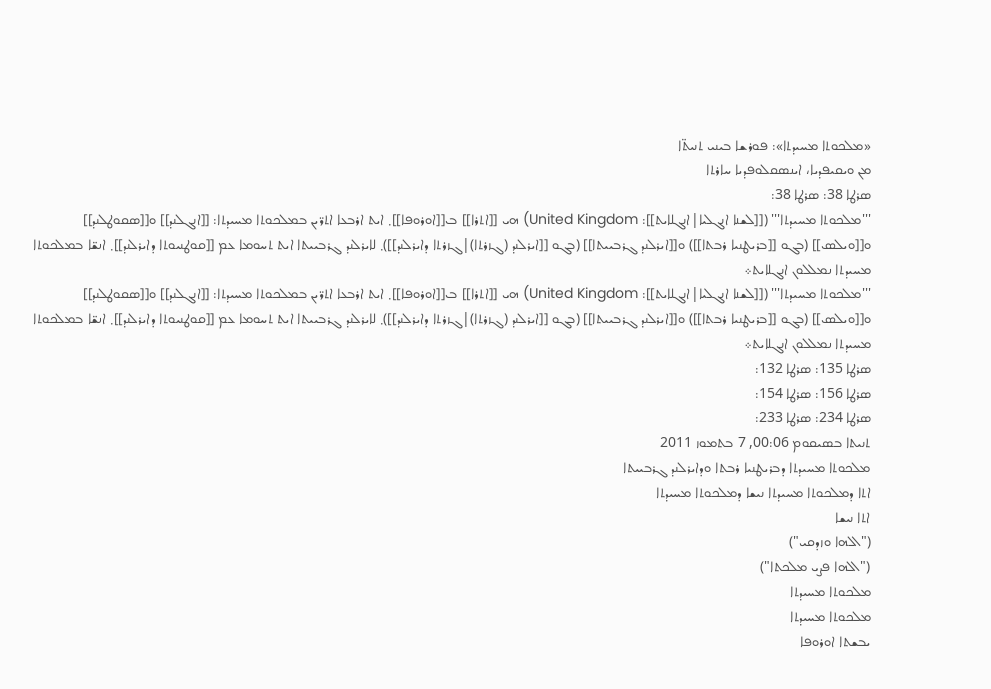«ܡܠܟܘܬܐ ܡܚܝܕܬܐ»: ܦܘܪܫܐ ܒܝܢܝ ܬܢܝܬ̈ܐ
ܡܢ ܘܝܩܝܦܕܝܐ، ܐܝܢܣܩܠܘܦܕܝܐ ܚܐܪܬܐ
ܣܪܛܐ 38: ܣܪܛܐ 38:
'''ܡܠܟܘܬܐ ܡܚܝܕܬܐ''' ([[ܠܫܢܐ ܐܢܓܠܝܐ|ܐܢܓܠܐܝܬ]]: United Kingdom) ܗܝ [[ܐܬܪܐ]] ܒ[[ܐܘܪܘܦܐ]]܂ ܐܝܬ ܐܪܒܥܐ ܐܬܪ̈ܝܢ ܒܡܠܟܘܬܐ ܡܚܝܕܬܐ: [[ܐܢܓܠܢܕ]] ܘ[[ܣܩܘܛܠܢܕ]] ܘ[[ܘܝܠܣ]] (ܒܓܘ [[ܒܪܝܛܢܝܐ ܪܒܬܐ]]) ܘ[[ܐܝܪܠܢܕ ܓܪܒܝܝܬܐ]] (ܒܓܘ [[ܐܝܪܠܢܕ (ܓܙܪܬܐ)|ܓܙܪܬܐ ܕܐܝܪܠܢܕ]])܂ ܠܐܝܪܠܢܕ ܓܪܒܝܝܬܐ ܐܝܬ ܬܚܘܡܐ ܥܡ [[ܩܘܛܢܝܘܬܐ ܕܐܝܪܠܢܕ]]܂ ܐܢܫ̈ܐ ܒܡܠܟܘܬܐ ܡܚܝܕܬܐ ܢܡܠܠܘܢ ܐܢܓܠܐܝܬ܀
'''ܡܠܟܘܬܐ ܡܚܝܕܬܐ''' ([[ܠܫܢܐ ܐܢܓܠܝܐ|ܐܢܓܠܐܝܬ]]: United Kingdom) ܗܝ [[ܐܬܪܐ]] ܒ[[ܐܘܪܘܦܐ]]܂ ܐܝܬ ܐܪܒܥܐ ܐܬܪ̈ܝܢ ܒܡܠܟܘܬܐ ܡܚܝܕܬܐ: [[ܐܢܓܠܢܕ]] ܘ[[ܣܩܘܛܠܢܕ]] ܘ[[ܘܝܠܣ]] (ܒܓܘ [[ܒܪܝܛܢܝܐ ܪܒܬܐ]]) ܘ[[ܐܝܪܠܢܕ ܓܪܒܝܝܬܐ]] (ܒܓܘ [[ܐܝܪܠܢܕ (ܓܙܪܬܐ)|ܓܙܪܬܐ ܕܐܝܪܠܢܕ]])܂ ܠܐܝܪܠܢܕ ܓܪܒܝܝܬܐ ܐܝܬ ܬܚܘܡܐ ܥܡ [[ܩܘܛܢܝܘܬܐ ܕܐܝܪܠܢܕ]]܂ ܐܢܫ̈ܐ ܒܡܠܟܘܬܐ ܡܚܝܕܬܐ ܢܡܠܠܘܢ ܐܢܓܠܐܝܬ܀
ܣܪܛܐ 135: ܣܪܛܐ 132:
ܣܪܛܐ 156: ܣܪܛܐ 154:
ܣܪܛܐ 234: ܣܪܛܐ 233:
ܬܢܝܬܐ ܒܣܝܩܘܡ 00:06, 7 ܒܬܡܘܙ 2011
ܡܠܟܘܬܐ ܡܚܝܕܬܐ ܕܒܪܝܛܢܝܐ ܪܒܬܐ ܘܕܐܝܪܠܢܕ ܓܪܒܝܝܬܐ
ܐܬܐ ܕܡܠܟܘܬܐ ܡܚܝܕܬܐ ܢܝܫܐ ܕܡܠܟܘܬܐ ܡܚܝܕܬܐ
ܐܬܐ ܢܝܫܐ
("ܐܠܗܐ ܘܙܕܩܝ")
("ܐܠܗܐ ܦܨܝ ܡܠܟܬܐ")
ܡܠܟܘܬܐ ܡܚܝܕܬܐ
ܡܠܟܘܬܐ ܡܚܝܕܬܐ
ܝܒܫܬܐ ܐܘܪܘܦܐ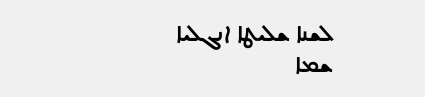ܠܫܢܐ ܫܠܝܛܐ ܐܢܓܠܝܐ
ܫܡܐ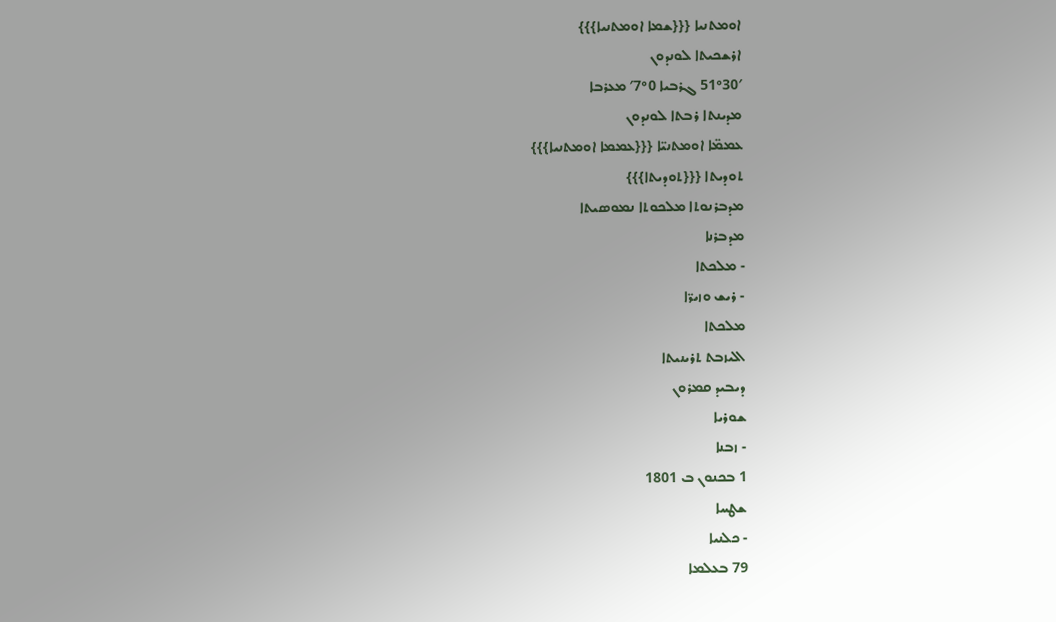ܐܘܡܬܢܝܐ {{{ܫܡܐ ܐܘܡܬܢܝܐ}}}
ܐܪܫܟܝܬܐ ܠܘܢܕܘܢ
51°30′ ܓܪܒܝܐ 0°7′ ܡܥܪܒܐ
ܡܕܝܢܬܐ ܪܒܬܐ ܠܘܢܕܘܢ
ܥܡܡ̈ܐ ܐܘܡܬܢܝ̈ܐ {{{ܥܡܡܐ ܐܘܡܬܢܝܐ}}}
ܬܘܕܝܬܐ {{{ܬܘܕܝܬܐ}}}
ܡܕܒܪܢܘܬܐ ܡܠܟܘܬܐ ܢܡܘܣܝܬܐ
ܡܕܒܪܢܐ
- ܡܠܟܬܐ
- ܪܝܫ ܘܙܝܪ̈ܐ
ܡܠܟܬܐ
ܐܠܝܙܒܬ ܬܪܝܢܝܬܐ
ܕܝܒܝܕ ܩܡܪܘܢ
ܫܘܪܝܐ
- ܙܒܢܐ
1 ܒܟܢܘܢ ܒ 1801
ܫܛܚܐ
- ܟܠܢܝܐ
79 ܒܥܠܡܐ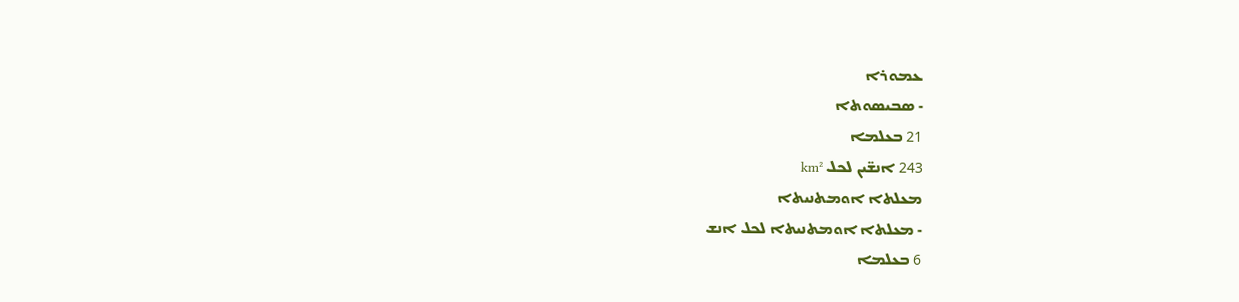ܥܡܘܪܐ
- ܣܒܝܣܘܬܐ
21 ܒܥܠܡܐ
243 ܐܢܫ̈ܝܢ ܠܟܠ km²
ܡܥܠܬܐ ܐܘܡܬܢܝܬܐ
- ܡܥܠܬܐ ܐܘܡܬܢܝܬܐ ܠܟܠ ܐܢܫ
6 ܒܥܠܡܐ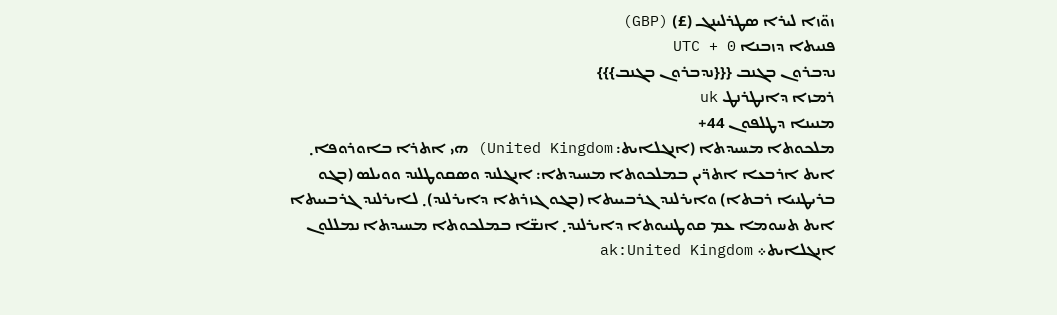ܙܘ̈ܙܐ ܠܝܪܐ ܣܛܪܠܝܢܓ (£) (GBP)
ܦܢܝܬܐ ܕܙܒܢܐ UTC + 0
ܢܕܒܪܘܢ ܒܓܢܒ {{{ܢܕܒܪܘܢ ܒܓܢܒ}}}
ܪܡܙܐ ܕܐܢܛܪܢܛ uk
ܡܢܝܢܐ ܕܛܠܦܘܢ 44+
ܡܠܟܘܬܐ ܡܚܝܕܬܐ (ܐܢܓܠܐܝܬ: United Kingdom) ܗܝ ܐܬܪܐ ܒܐܘܪܘܦܐ܂ ܐܝܬ ܐܪܒܥܐ ܐܬܪ̈ܝܢ ܒܡܠܟܘܬܐ ܡܚܝܕܬܐ: ܐܢܓܠܢܕ ܘܣܩܘܛܠܢܕ ܘܘܝܠܣ (ܒܓܘ ܒܪܝܛܢܝܐ ܪܒܬܐ) ܘܐܝܪܠܢܕ ܓܪܒܝܝܬܐ (ܒܓܘ ܓܙܪܬܐ ܕܐܝܪܠܢܕ)܂ ܠܐܝܪܠܢܕ ܓܪܒܝܝܬܐ ܐܝܬ ܬܚܘܡܐ ܥܡ ܩܘܛܢܝܘܬܐ ܕܐܝܪܠܢܕ܂ ܐܢܫ̈ܐ ܒܡܠܟܘܬܐ ܡܚܝܕܬܐ ܢܡܠܠܘܢ ܐܢܓܠܐܝܬ܀ ak:United Kingdom